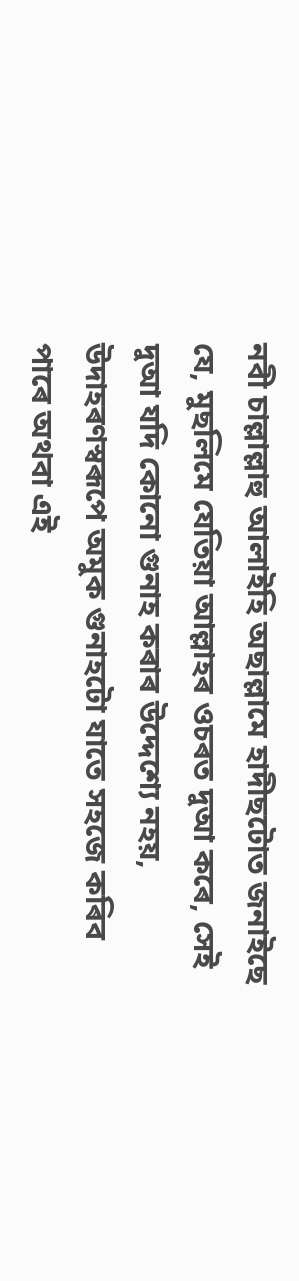নবী চাল্লাল্লাহু আলাইহি অছাল্লামে হাদীছটোত জনাইছে যে, মুছলিমে যেতিয়া আল্লাহৰ ওচৰত দুআ কৰে, সেই দুআ যদি কোনো গুনাহ কৰাৰ উদ্দেশ্যে নহয়, উদাহৰণস্বৰূপে অমুক গুনাহটো যাতে সহজে কৰিব পাৰে অথবা এই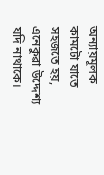অন্যায়মূলক কামটো যাতে সহজতে হয়, এনেকুৱা উদ্দেশ্য যদি নাথাকে।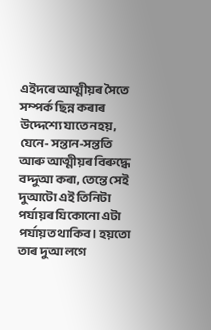এইদৰে আত্মীয়ৰ সৈতে সম্পৰ্ক ছিন্ন কৰাৰ উদ্দেশ্যে যাতে নহয়, যেনে- সন্তান-সন্ততি আৰু আত্মীয়ৰ বিৰুদ্ধে বদ্দুআ কৰা, তেন্তে সেই দুআটো এই তিনিটা পৰ্যায়ৰ যিকোনো এটা পৰ্যায়ত থাকিব। হয়তো তাৰ দুআ লগে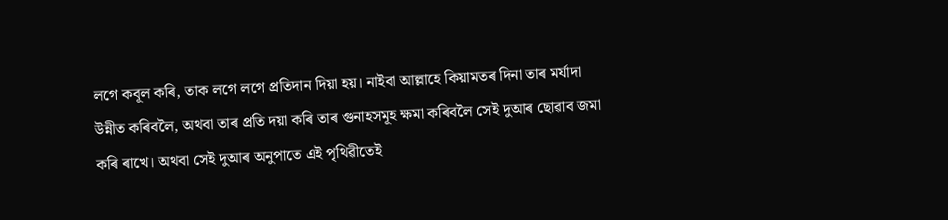লগে কবূল কৰি, তাক লগে লগে প্ৰতিদান দিয়া হয়। নাইবা আল্লাহে কিয়ামতৰ দিনা তাৰ মৰ্যাদা উন্নীত কৰিবলৈ, অথবা তাৰ প্ৰতি দয়া কৰি তাৰ গুনাহসমূহ ক্ষমা কৰিবলৈ সেই দুআৰ ছোৱাব জমা কৰি ৰাখে। অথবা সেই দুআৰ অনুপাতে এই পৃথিৱীতেই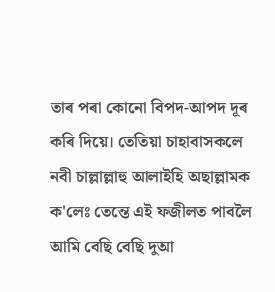তাৰ পৰা কোনো বিপদ-আপদ দূৰ কৰি দিয়ে। তেতিয়া চাহাবাসকলে নবী চাল্লাল্লাহু আলাইহি অছাল্লামক ক'লেঃ তেন্তে এই ফজীলত পাবলৈ আমি বেছি বেছি দুআ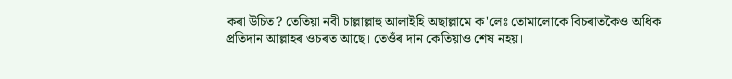কৰা উচিত? তেতিয়া নবী চাল্লাল্লাহু আলাইহি অছাল্লামে ক'লেঃ তোমালোকে বিচৰাতকৈও অধিক প্ৰতিদান আল্লাহৰ ওচৰত আছে। তেওঁৰ দান কেতিয়াও শেষ নহয়।